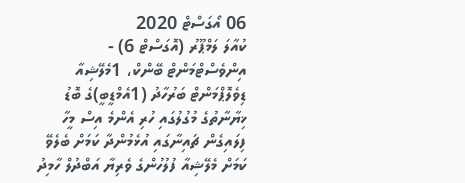06 އޯގަސްޓް 2020
ކުއާލަ ލަމްޕޫރު (އޮގަސްޓް 6) - އިންވެސްޓްމަންޓް ބޭންކް، 1މެލޭޝިއާ ޑިވެލޮޕްމަންޓް ބަރުހާދު (1އެމްޑީބީ)ގެ ބޮޑު ޚިޔާނާތުގެ މުގުލުގައި ހުރި އެންމެ އިސް މީހާ ފިލައިގެން ޗައިނާގައި އުޅެމުންދާ ކަމަށް ބެލެވޭ ކަމަށް މެލޭޝިއާ ފުލުހުންގެ ވެރިޔާ އަބްދުލް ހާމިދު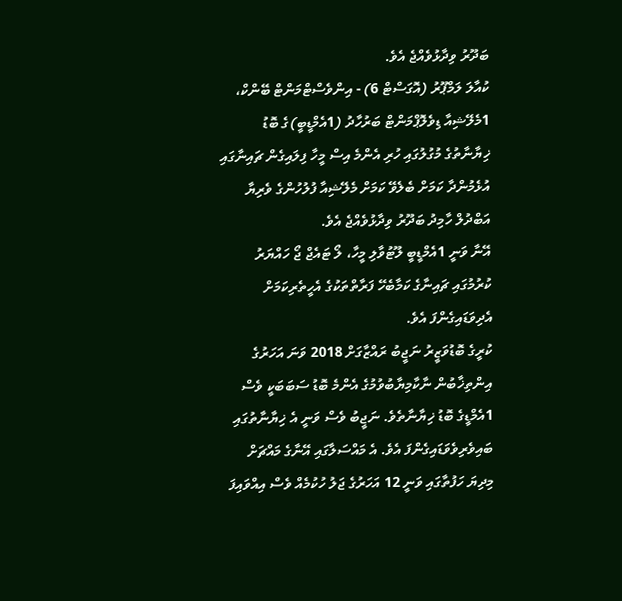ބަދޫރު ވިދާޅުވެއްޖެ އެވެ.
ކުއާލަ ލަމްޕޫރު (އޮގަސްޓް 6) - އިންވެސްޓްމަންޓް ބޭންކް، 1މެލޭޝިއާ ޑިވެލޮޕްމަންޓް ބަރުހާދު (1އެމްޑީބީ)ގެ ބޮޑު ޚިޔާނާތުގެ މުގުލުގައި ހުރި އެންމެ އިސް މީހާ ފިލައިގެން ޗައިނާގައި އުޅެމުންދާ ކަމަށް ބެލެވޭ ކަމަށް މެލޭޝިއާ ފުލުހުންގެ ވެރިޔާ އަބްދުލް ހާމިދު ބަދޫރު ވިދާޅުވެއްޖެ އެވެ.
އޭނާ ވަނީ 1އެމްޑީބީ ލޫޓުވާލި މީހާ، ލޯ ޓައެޖް ޖޯ ހައްޔަރު ކުރުމުގައި ޗައިނާގެ ކަމާބެހޭ ފަރާތްތަކުގެ އެހީތެރިކަމަށް އެދިވަޑައިގެންފަ އެވެ.
ކުރީގެ ބޮޑުވަޒީރު ނަޖީބު ރައްޒާގަށް 2018 ވަނަ އަހަރުގެ އިންތިޚާބުން ނާކާމިޔާބުވުމުގެ އެންމެ ބޮޑު ސަބަބަކީ ވެސް 1އެމްޑީގެ ބޮޑު ޚިޔާނާތެވެ. ނަޖީބު ވެސް ވަނީ އެ ޚިޔާނާތުގައި ބައިވެރިވެވަޑައިގެންފަ އެވެ. އެ މައްސަލާގައި އޭނާގެ މައްޗަށް މިދިޔަ ހަފުތާގައި ވަނީ 12 އަހަރުގެ ޖަލު ހުކުމެއް ވެސް އިއްވައިފަ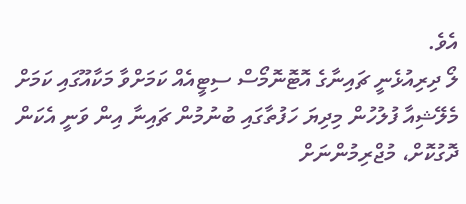އެވެ.
ލޯ ދިރިއުޅެނީ ޗައިނާގެ އޮޓޮނޮމޯސް ސިޓީއެއް ކަމަށްވާ މަކާއޫގައި ކަމަށް މެލޭޝިއާ ފުލުހުން މިދިޔަ ހަފުތާގައި ބުނުމުން ޗައިނާ އިން ވަނީ އެކަން ދޮގުކޮށް، މުޖްރިމުންނަށް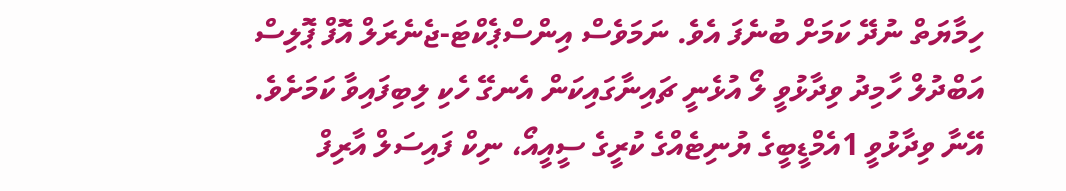ހިމާޔަތް ނުދޭ ކަމަށް ބުނެފަ އެވެ. ނަމަވެސް އިންސްޕެކްޓަ-ޖެނެރަލް އޮފް ޕޮލިސް އަބްދުލް ހާމިދު ވިދާޅުވީ ލޯ އުޅެނީ ޗައިނާގައިކަން އެނގޭ ހެކި ލިބިފައިވާ ކަމަށެވެ. އޭނާ ވިދާޅުވީ 1އެމްޑީބީގެ ޔުނިޓެއްގެ ކުރީގެ ސީއީއޯ، ނިކް ފައިސަލް އާރިފް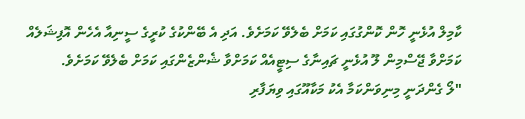ކާމިލް އުޅެނީ ހޮން ކޮންގުގައި ކަމަށް ބެލެވޭ ކަމަށެވެ. އަދި އެ ބޭންކުގެ ކުރީގެ ސީނިއާ އެހެން އޮފިޝަލެއް ކަމަށްވާ ޖޭސްމިން ލޫ އުޅެނީ ޗައިނާގެ ސިޓީއެއް ކަމަށްވާ ޝެންޒެންގައި ކަމަށް ބެލެވޭ ކަމަށެވެ.
"ލޯ ގެންދަނީ މިނިވަންކަމާ އެކު މަކާއޫގައި ވިޔަފާރި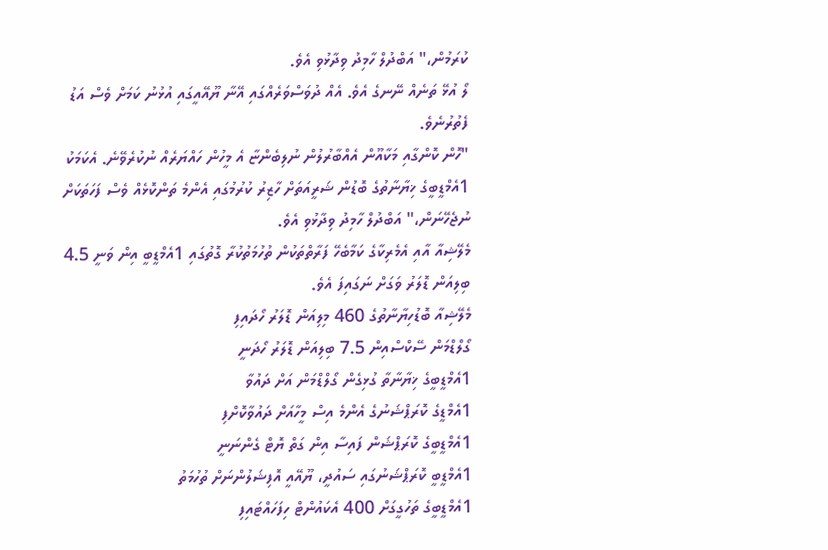ކުރަމުން،" އަބްދުލް ހާމިދު ވިދާޅުވި އެވެ.
ލޯ އުޅޭ ތަނެއް ނޭނގެ އެވެ. އެއް ދުވަސްވަރެއްގައި އޭނާ ޔޫއޭއީގައި އުޅުނު ކަމަށް ވެސް އަޑު ފެތުރުނެވެ.
"ހޮން ކޮންގާއި މަކާއޫން އެއްބާރުލުން ނުލިބެންޏާ އެ މީހުން ހައްޔަރެއް ނުކުރެވޭނެ. އެކަމަކު 1އެމްޑީބީގެ ޚިޔާނާތުގެ ބޮޑުން ޝަރީއަތަށް ހާޒިރު ކުރުމުގައި އެންމެ ތަންކޮޅެއް ވެސް ފަހަތަކަށް ނުޖެހޭނަން،" އަބްދުލް ހާމިދު ވިދާޅުވި އެވެ.
މެލޭޝިއާ އާއި އެމެރިކާގެ ކަމާބެހޭ ފަރާތްތަކުން ތުހުމަތުކުރާ ގޮތުގައި 1އެމްޑީބީ އިން ވަނީ 4.5 ބިލިއަން ޑޮލަރު ވަގަށް ނަގައިފަ އެވެ.
މެލޭޝިއާ ބޮޑުހިޔާނާތުގެ 460 މިލިއަން ޑޮލަރު ހޯދައިފި
ގޯލްޑްމަން ސޭކްސްއިން 7.5 ބިލިއަން ޑޮލަރު ހޯދަނީ
1އެމްޑީބީގެ ޚިޔާނާތާ ގުޅިގެން ގޯލްޑްމަން އަށް ދައުވާ
1އެމްޑީގެ ކޮރަޕްޝަނުގެ އެންމެ އިސް މީހާއަށް ދައުވާކޮށްފި
1އެމްޑީބީގެ ކޮރަޕްޝަން ފައިސާ އިން ގަތް ޔޮޓް ގެންނަނީ
1އެމްޑީބީ ކޮރަޕްޝަނުގައި ސައުދީ، ޔޫއޭއީ އޮފިޝަލުންނަށް ތުހުމަތު
1އެމްޑީބީގެ ތަހުގީގަށް 400 އެކައުންޓް ހިފަހައްޓައިފި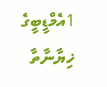1އެމްޑީބީގެ ޚިޔާނާތާ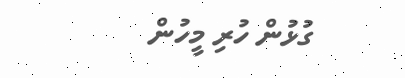ގުޅުން ހުރި މީހުން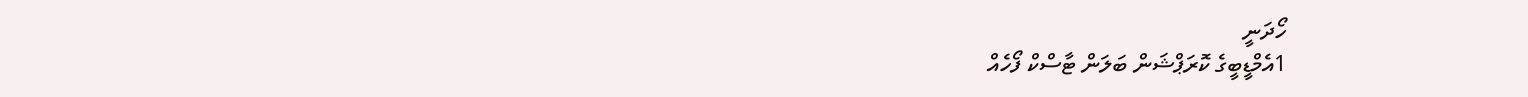ހޯދަނީ
1އެމްޑީބީގެ ކޮރަޕްޝަން ބަލަން ޓާސްކް ފޯހެއް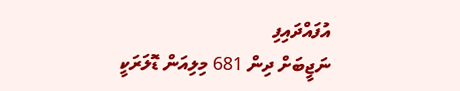އުފައްދައިފި
ނަޖީބަށް ދިން 681 މިލިއަން ޑޮލަރަކީ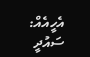އެހީއެއް: ސައުދީ